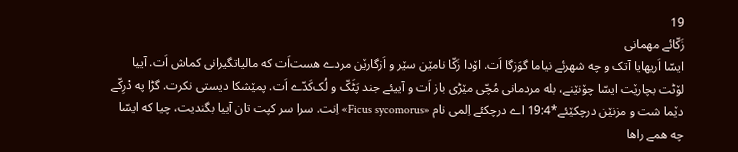19
زَکّائے مهمانی
ایسّا اَریهایا آتک و چه شهرئے نیاما گوَزگا اَت. اۆدا زَکّا نامێن سێر و اَزگارێن مردے هست‌اَت که مالیاتگیرانی کماش اَت. آییا لۆٹت بچارێت ایسّا چۆنێنے، بله مردمانی مُچّی مێڑی باز اَت و آییئے جند پَٹَکّ و لُک‌کَدّے اَت. پمێشکا دیستی نکرت. گڑا په دْرِکّے دێما شت و مزنێن درچکێئے*19:4 اے درچکئے اِلمی نام «Ficus sycomorus» اِنت. سرا سر کپت تان آییا بگندیت، چیا که ایسّا چه همے راها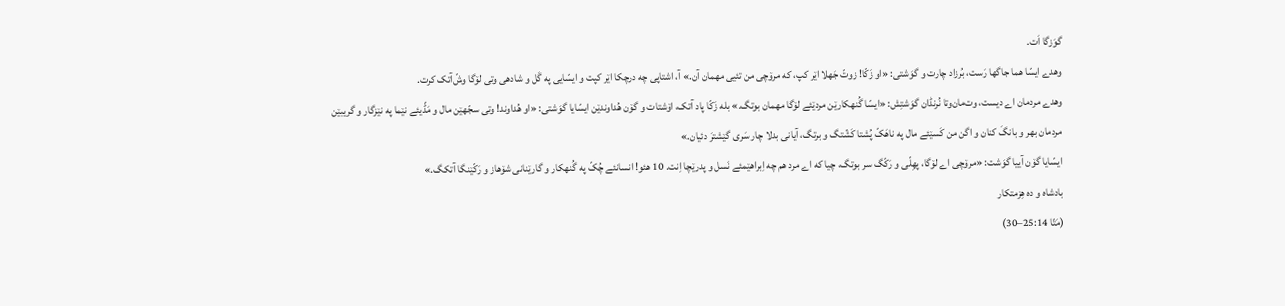گوَزگا اَت.
وهدے ایسّا هما جاگها رَست، بُرزاد چارت و گوَشتی: «او زَکّا! زوتّ جَهلا اێر کپ، که مرۆچی من تئیی مهمان آن.» آ، اشتاپی چه درچکا اێر کپت و ایسّایی په گَل و شادهی وتی لۆگا وشّ‌آتک کرت.
وهدے مردمان اے دیست، وت‌مان‌وتا نُرنڈان گوَشتِش: «ایسّا گُنهکارێن مردێئے لۆگا مهمان بوتگ.» بله زَکّا پاد آتک، اۆشتات و گۆن هُداوندێن ایسّایا گوَشتی: «او هُداوند! وتی سجّهێن مال و مَڈّیئے نێما په نێزگار و گریبێن مردمان بهر و بانگَ کنان و اگن من کَسێئے مال په ناهَکّ پُشتا کَشّتگ و برتگ، آیانی بدلا چار سَری گێشترَ دئیان.»
ایسّایا گۆن آییا گوَشت: «مرۆچی اے لۆگا، پهِلّی و رَکّگ سر بوتگ، چیا که اے مرد هم چه اِبراهێمئے نَسل و پدرێچا اِنت. 10 هئو! انسانئے چُکّ په گُنهکار و گارێنانی شۆهاز و رَکّێنگا آتکگ.»
بادشاه و ده هِزمتکار
(مَتّا 25:14–30)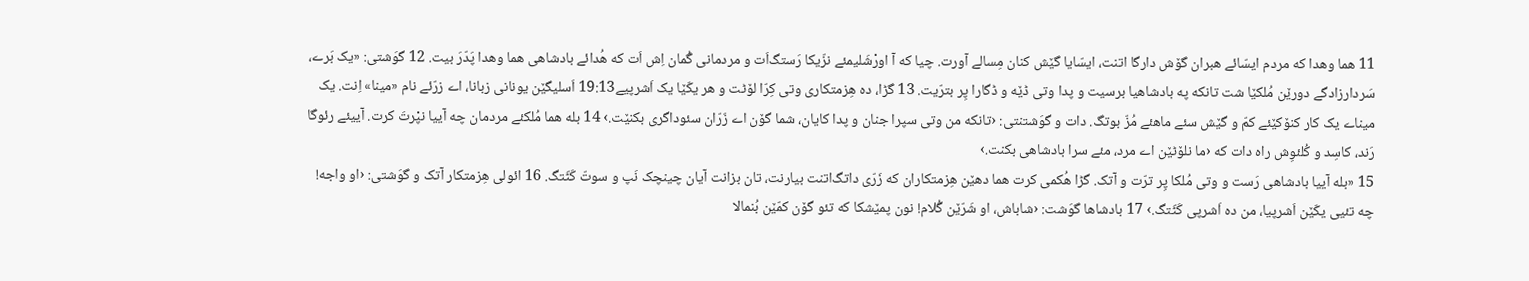11 هما وهدا که مردم ایسّائے هبران گۆش دارگا اتنت، ایسّایا گێش کنان مِسالے آورت. چیا که آ اورْشَلیمئے نزّیکا رَستگ‌اَت و مردمانی گُمان اِش اَت که هُدائے بادشاهی هما وهدا پَدّرَ بیت. 12 گوَشتی: «یک بَرے، سَردارزادگے دورێن مُلکێا شت تانکه په بادشاهیا برسیت و پدا وتی ڈێه و ڈگارا پِر بترّیت. 13 گڑا، ده هِزمتکاری وتی کِرّا لۆٹت و هر یکّێا یک اَشرپیے19:13 اَسلیگێن یونانی زبانا، اے زرّئے نام «مینا» اِنت. یک میناے یک کار کنۆکێئے کمّ و گێش سئے ماهئے مُزّ بوتگ. دات و گوَشتنتی: ‹تانکه من وتی سپرا جنان و پدا کایان، شما گۆن اے زَرّان سئوداگری بکنێت.› 14 بله هما مُلکئے مردمان چه آییا نپْرتَ کرت. آییئے رئوگا رَند، کاسِد و کُلئوِش راه دات که ‹ما نلۆٹێن اے مرد، مئے سرا بادشاهی بکنت.›
15 «بله آییا بادشاهی رَست و وتی مُلکا پِر ترّت و آتک. گڑا هُکمی کرت هما دهێن هِزمتکاران که زَرّی داتگ‌اتنت بیارنت، تان بزانت آیان چینچک نَپ و سوتّ کَٹّتگ. 16 ائولی هِزمتکار آتک و گوَشتی: ‹او واجه! چه تئیی یکّێن اَشرپیا، من ده اَشرپی کَٹّتگ.› 17 بادشاها گوَشت: ‹شاباش، او شَرّێن گُلام! نون پمێشکا که تئو گۆن کمّێن بُنمالا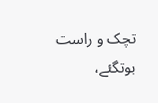تچک و راست بوتگئے،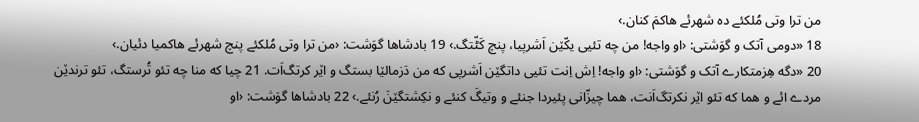من ترا وتی مُلکئے ده شهرئے هاکمَ کنان.›
18 «دومی آتک و گوَشتی: ‹او واجه! من چه تئیی یکّێن اَشرپیا، پنچ کَٹّتگ.› 19 بادشاها گوَشت: ‹من ترا وتی مُلکئے پنچ شهرئے هاکمیا دئیان.›
20 «دگه هِزمتکارے آتک و گوَشتی: ‹او واجه! اِش اِنت تئیی داتگێن اَشرپی که من دَزمالێا بستگ و اێر کرتگ‌اَت. 21 چیا که منا چه تئو تُرستگ، تئو ترندێن مردے ائے و هما که تئو اێر نکرتگ‌اَنت، هما چیزّانی پئیردا جنئے و وتیگَ کنئے و نکِشتگێنَ رُنئے.› 22 بادشاها گوَشت: ‹او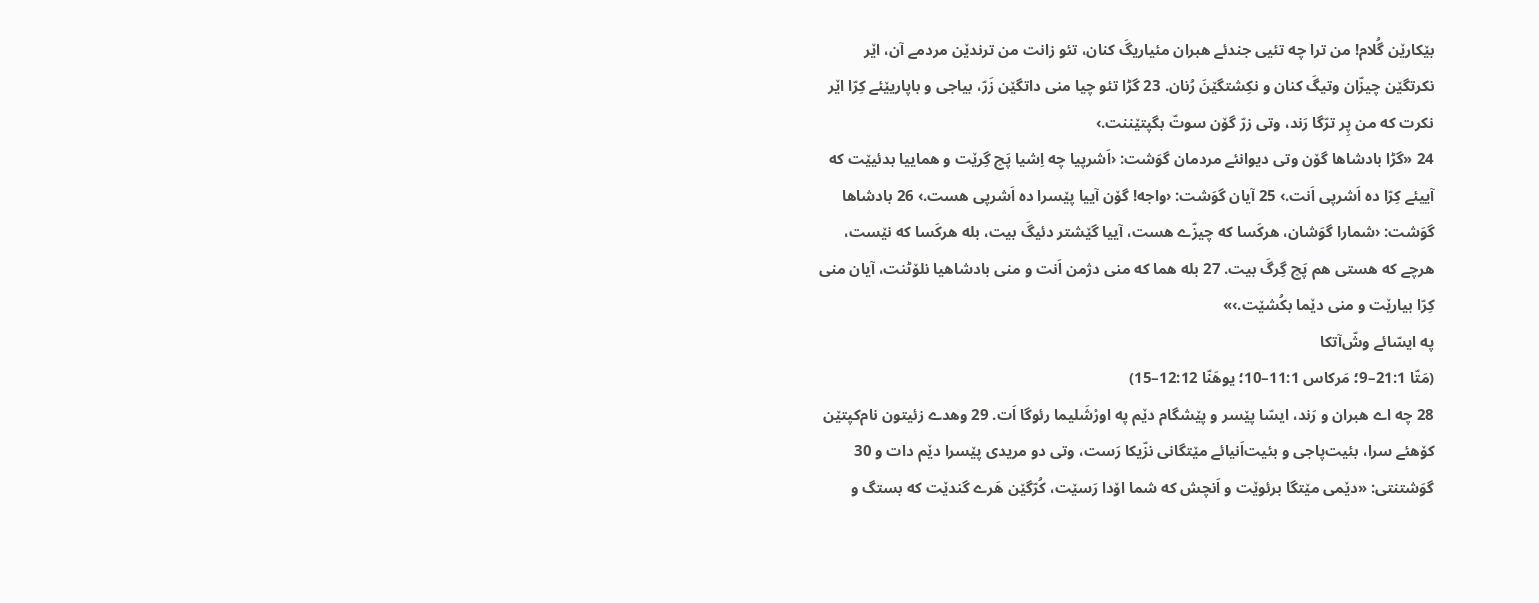بێکارێن گُلام! من ترا چه تئیی جندئے هبران مئیاریگَ کنان، تئو زانت من ترندێن مردمے آن، اێر نکرتگێن چیزّان وتیگَ کنان و نکِشتگێنَ رُنان. 23 گڑا تئو چیا منی داتگێن زَرّ، بیاجی و باپاریێئے کِرّا اێر نکرت که من پِر ترّگا رَند، وتی زرّ گۆن سوتّ بگپتێننت.›
24 «گڑا بادشاها گۆن وتی دیوانئے مردمان گوَشت: ‹اَشرپیا چه اِشیا پَچ گِرێت و هماییا بدئیێت که آییئے کِرّا ده اَشرپی اَنت.› 25 آیان گوَشت: ‹واجه! گۆن آییا پێسرا ده اَشرپی هست.› 26 بادشاها گوَشت: ‹شمارا گوَشان، هرکَسا که چیزّے هست، آییا گێشتر دئیگَ بیت، بله هرکَسا که نێست، هرچے که هستی هم پَچ گِرگَ بیت. 27 بله هما که منی دژمن اَنت و منی بادشاهیا نلۆٹنت، آیان منی کِرّا بیارێت و منی دێما بکُشێت.›»
په ایسّائے وشّ‌آتکا
(مَتّا 21:1–9؛ مَرکاس 11:1–10؛ یوهَنّا 12:12–15)
28 چه اے هبران و رَند، ایسّا پێسر و پێشگام دێم په اورْشَلیما رئوگا اَت. 29 وهدے زئیتون نام‌کپتێن کۆهئے سرا، بئیت‌پاجی و بئیت‌اَنیائے مێتگانی نزّیکا رَست، وتی دو مریدی پێسرا دێم دات و 30 گوَشتنتی: «دێمی مێتگا برئوێت و اَنچش که شما اۆدا رَسێت، کُرّگێن هَرے گندێت که بستگ و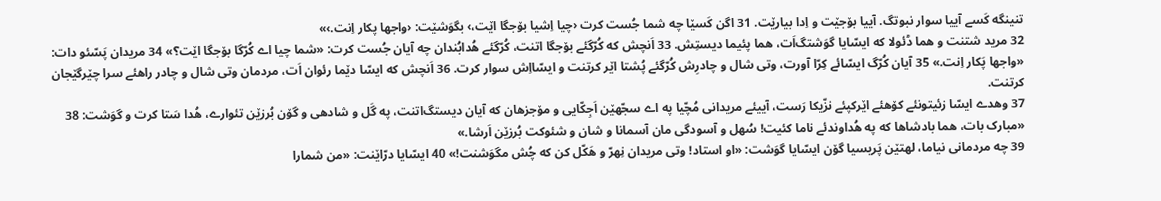تنینگه کَسے آییا سوار نبوتگ. آییا بۆجێت و اِدا بیارێت. 31 اگن کَسێا چه شما جُست کرت ‹چیا اِشیا بۆجگا اێت،› بگوَشێت: ‹واجها پکار اِنت.›»
32 مرید شتنت و هما ڈئولا که ایسّایا گوَشتگ‌اَت، هما پئیما دیستِش. 33 اَنچش که کُرّگئے بۆجگا اتنت، کُرّگئے هُدابُندان چه آیان جُست کرت: «شما چیا اے کُرّگا بۆجگا اێت؟» 34 مریدان پَسّئو دات: «واجها پَکار اِنت.» 35 آیان کُرّگ ایسّائے کِرّا آورت، وتی شال و چادرِش کُرّگئے پُشتا اێر کرتنت و ایسّااِش سوار کرت. 36 اَنچش که ایسّا دێما رئوان اَت، مردمان وتی شال و چادر راهئے سرا چێرگێجان کرتنت.
37 وهدے ایسّا زئیتونئے کۆهئے اێرکپئے نزّیکا رَست، آییئے مریدانی مُچّیا په اے سجّهێن اَجِکّایی و مۆجزهان که آیان دیستگ‌اتنت، په گَل و شادهی و گۆن بُرزێن تئوارے، هُدا سَتا کرت و گوَشت: 38 «مبارک بات، هما بادشاها که په هُداوندئے ناما کئیت! سُهل و آسودگی مان آسمانا و شان و شئوکت بُرزێن اَرشا.»
39 چه مردمانی نیاما، لهتێن پَریسیا گۆن ایسّایا گوَشت: «او استاد! وتی مریدان نِهرّ و هَکّل کن که چُش مگوَشنت!» 40 ایسّایا درّاێنت: «من شمارا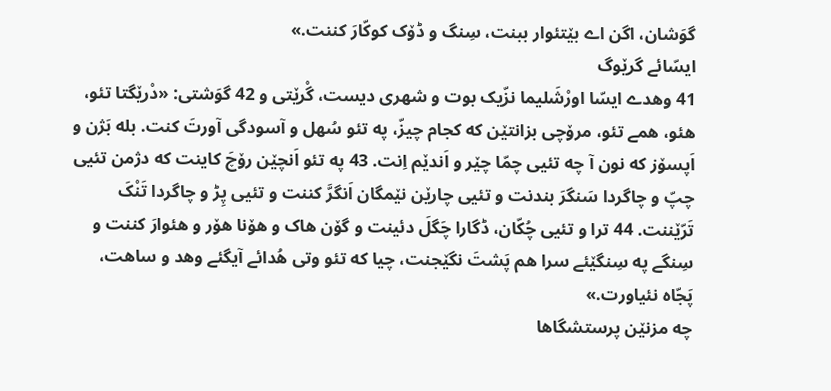گوَشان، اگن اے بێتئوار ببنت، سِنگ و ڈۆک کوکّارَ کننت.»
ایسّائے گرێوگ
41 وهدے ایسّا اورْشَلیما نزّیک بوت و شهری دیست، گْرێتی و 42 گوَشتی: «دْرێگتا تئو، هئو، همے تئو، مرۆچی بزانتێن که کجام چیزّ، په تئو سُهل و آسودگی آورتَ کنت. بله بَژن و اَپسۆز که نون آ چه تئیی چمّا چێر و اَندێم اِنت. 43 په تئو اَنچێن رۆچَ کاینت که دژمن تئیی چپّ و چاگردا سَنگرَ بندنت و تئیی چارێن نێمگان اَنگرَّ کننت و تئیی پِڑ و چاگردا تَنْکَ تَرّێننت. 44 ترا و تئیی چُکّان، ڈگارا چَگلَ دئینت و گۆن هاک و هۆنا هۆر و هئوارَ کننت و سِنگے په سِنگێئے سرا هم پَشتَ نگێجنت، چیا که تئو وتی هُدائے آیگئے وهد و ساهت، پَجّاه نئیاورت.»
چه مزنێن پرستشگاها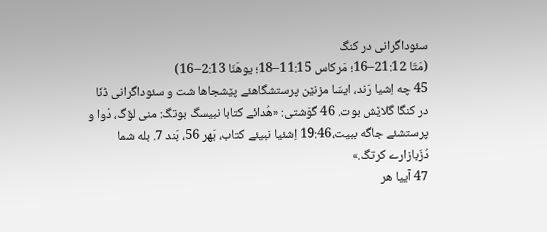سئوداگرانی در کنگ
(مَتّا 21:12–16؛ مَرکاس 11:15–18؛ یوهَنّا 2:13–16)
45 چه اِشیا رَند، ایسّا مزنێن پرستشگاهئے پێشجاها شت و سئوداگرانی ڈنّا در کنگا گلاێش بوت. 46 گوَشتی: «هُدائے کتابا نبیسگ بوتگ: منی لۆگ، دْوا و پرستشئے جاگه ببیت،19:46 اِشئیا نبیئے کتاب، بَهر 56، بَند 7. بله شما دُزّبازارے کرتگ.»
47 آییا هر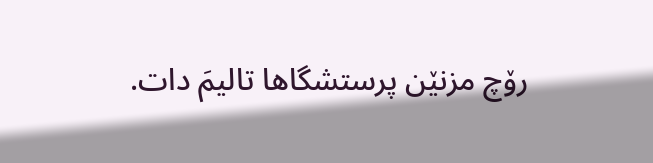رۆچ مزنێن پرستشگاها تالیمَ دات.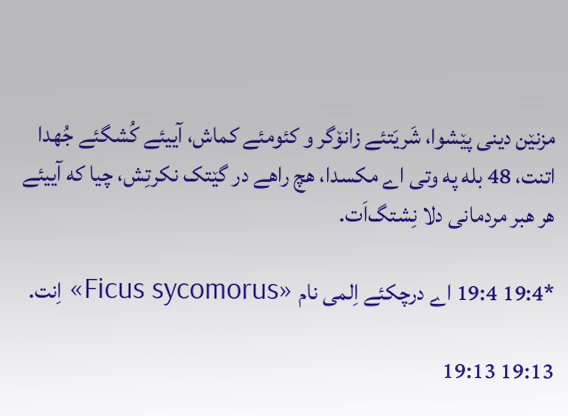مزنێن دینی پێشوا، شَریَتئے زانۆگر و کئومئے کماش، آییئے کُشگئے جُهدا اتنت، 48 بله په وتی اے مکسدا، هچ راهے در گێتک نکرتِش، چیا که آییئے هر هبر مردمانی دلا نِشتگ‌اَت.

*19:4 19:4 اے درچکئے اِلمی نام «Ficus sycomorus» اِنت.

19:13 19:13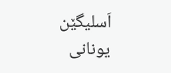اَسلیگێن یونانی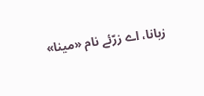زبانا، اے زرّئے نام «مینا»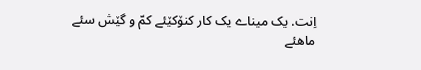اِنت. یک میناے یک کار کنۆکێئے کمّ و گێش سئے ماهئے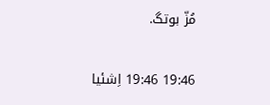مُزّ بوتگ.

19:46 19:46 اِشئیا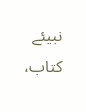نبیئے کتاب،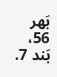بَهر 56، بَند 7.